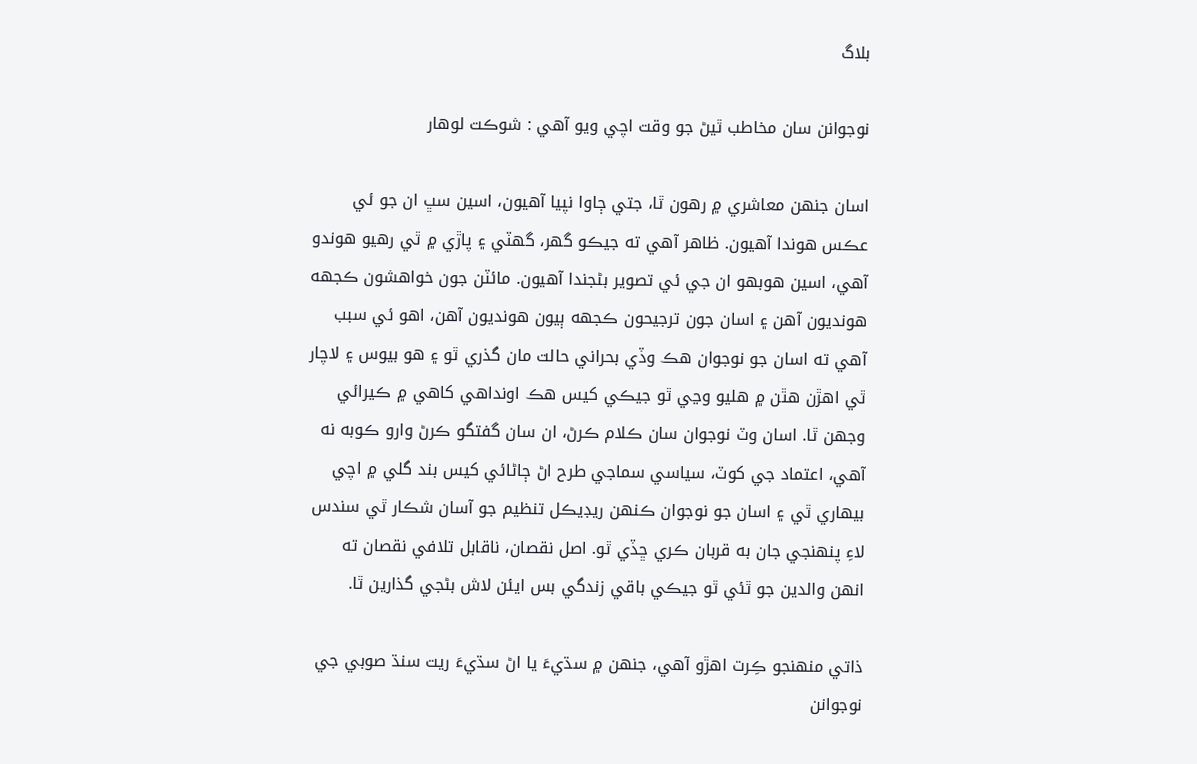بلاگ

نوجوانن سان مخاطب ٿيڻ جو وقت اچي ويو آهي : شوڪت لوهار

اسان جنهن معاشري ۾ رهون ٿا، جتي ڄاوا نپيا آهيون، اسين سڀ ان جو ئي عڪس هوندا آهيون. ظاهر آهي ته جيڪو گهر، گهٽي ۽ پاڙي ۾ ٿي رهيو هوندو آهي، اسين هوبهو ان جي ئي تصوير بڻجندا آهيون. مائٽن جون خواهشون ڪجهه هونديون آهن ۽ اسان جون ترجيحون ڪجهه ٻيون هونديون آهن، اهو ئي سبب آهي ته اسان جو نوجوان هڪ وڏي بحراني حالت مان گذري ٿو ۽ هو بيوس ۽ لاچار ٿي اهڙن هٿن ۾ هليو وڃي ٿو جيڪي کيس هڪ اونداهي کاهي ۾ ڪيرائي وجهن ٿا. اسان وٽ نوجوان سان ڪلام ڪرڻ، ان سان گفتگو ڪرڻ وارو ڪوبه نه آهي، اعتماد جي کوٽ، سياسي سماجي طرح اڻ ڄاڻائي کيس بند گلي ۾ اچي بيهاري ٿي ۽ اسان جو نوجوان ڪنهن ريڊيڪل تنظيم جو آسان شڪار ٿي سندس لاءِ پنهنجي جان به قربان ڪري ڇڏي ٿو. اصل نقصان، ناقابل تلافي نقصان ته انهن والدين جو ٿئي ٿو جيڪي باقي زندگي بس ايئن لاش بڻجي گذارين ٿا.

ذاتي منهنجو ڪِرت اهڙو آهي، جنهن ۾ سڌيءَ يا اڻ سڌيءَ ريت سنڌ صوبي جي نوجوانن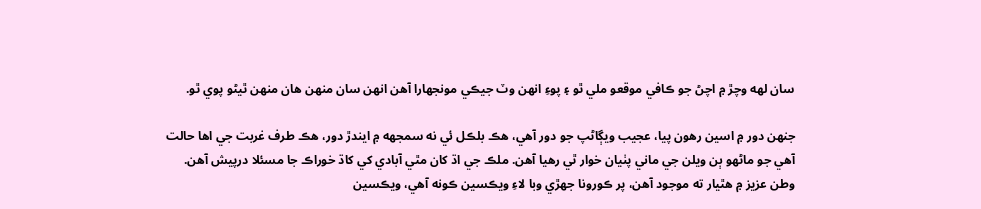سان لهه وچڙ ۾ اچڻ جو ڪافي موقعو ملي ٿو ۽ پوءِ انهن وٽ جيڪي مونجهارا آهن انهن سان منهن هان منهن ٿيڻو پوي ٿو.

جنهن دور ۾ اسين رهون پيا، عجيب ويڳاڻپ جو دور آهي، هڪ بلڪل ئي نه سمجهه ۾ ايندڙ دور، هڪ طرف غربت جي اها حالت آهي جو ماڻهو ٻن ويلن جي ماني پٺيان خوار ٿي رهيا آهن. ملڪ جي اڌ کان مٿي آبادي کي کاڌ خوراڪ جا مسئلا درپيش آهن. وطن عزيز ۾ هٿيار ته موجود آهن، پر ڪورونا جهڙي وبا لاءِ ويڪسين ڪونه آهي، ويڪسين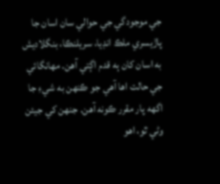جي موجودگي جي حوالي سان اسان جا پاڙيسري ملڪ انڊيا، سريلنڪا، بنگلاديش به اسان کان ٻه قدم اڳتي آهن. مهانگائي جي حالت اها آهي جو ڪنهن به شيءِ جا اگهه پار مقرر ڪونه آهن. جنهن کي جيئن وڻي ٿو، اهو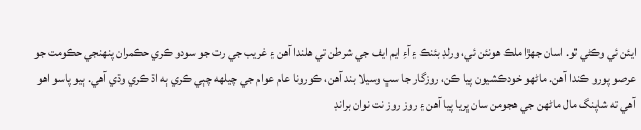ايئن ئي وڪڻي ٿو. اسان جهڙا ملڪ هونئن ئي، ورلڊ بئنڪ ۽ آءِ ايم ايف جي شرطن تي هلندا آهن ۽ غريب جي رت جو سودو ڪري حڪمران پنهنجي حڪومت جو عرصو پورو ڪندا آهن. ماڻهو خودڪشيون پيا ڪن، روزگار جا سڀ وسيلا بند آهن، ڪورونا عام عوام جي چيلهه چٻي ڪري ٻه اڌ ڪري وڌي آهي. ٻيو پاسو اهو آهي ته شاپنگ مال ماڻهن جي هجومن سان ڀريا پيا آهن ۽ روز روز نت نوان برانڊ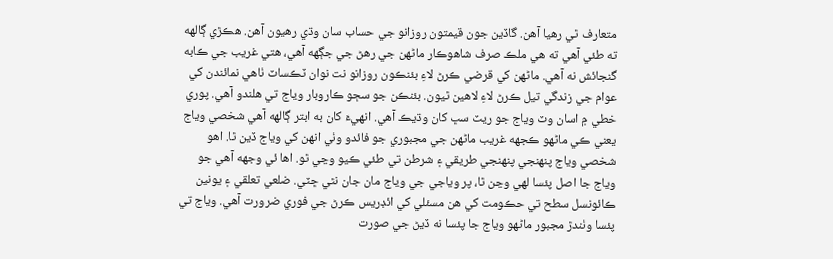متعارف ٿي رهيا آهن. گاڏين جون قيمتون روزانو جي حساب سان وڌي رهيون آهن. هڪڙي ڳالهه ته طئي آهي ته هي ملڪ صرف شاهوڪار ماڻهن جي رهڻ جي جڳهه آهي، هتي غريب جي ڪابه گنجائش نه آهي. ماڻهن کي قرضي ڪرڻ لاءِ بئنڪون روزانو نت نوان ٽڪساٽ ٺاهي نمائندن کي عوام جي زندگي تيل ڪرڻ لاءِ لاهين ٿيون. بئنڪن جو سڄو ڪاروبار وياج تي هلندو آهي. پوري خطي ۾ اسان وٽ وياج جو ريٽ سڀ کان وڌيڪ آهي. انهيءَ کان به ابتر ڳالهه آهي شخصي وياج يعني ڪي ماڻهو ڪجهه غريب ماڻهن جي مجبوري جو فائدو وٺي انهن کي وياج ڏين ٿا. اهو شخصي وياج پنهنجي پنهنجي طريقي ۽ شرطن تي طئي ڪيو وڃي ٿو. اها ئي وجهه آهي جو وياج جا اصل پئسا لهي وڃن ٿا، پر وياجي جي وياج مان جان نٿي ڇٽي. ضلعي تعلقي ۽ يونين ڪائونسل سطح تي حڪومت کي هن مسئلي کي ائڊريس ڪرڻ جي فوري ضرورت آهي. وياج تي پئسا وٺندڙ مجبور ماڻهو وياج جا پئسا نه ڏيڻ جي صورت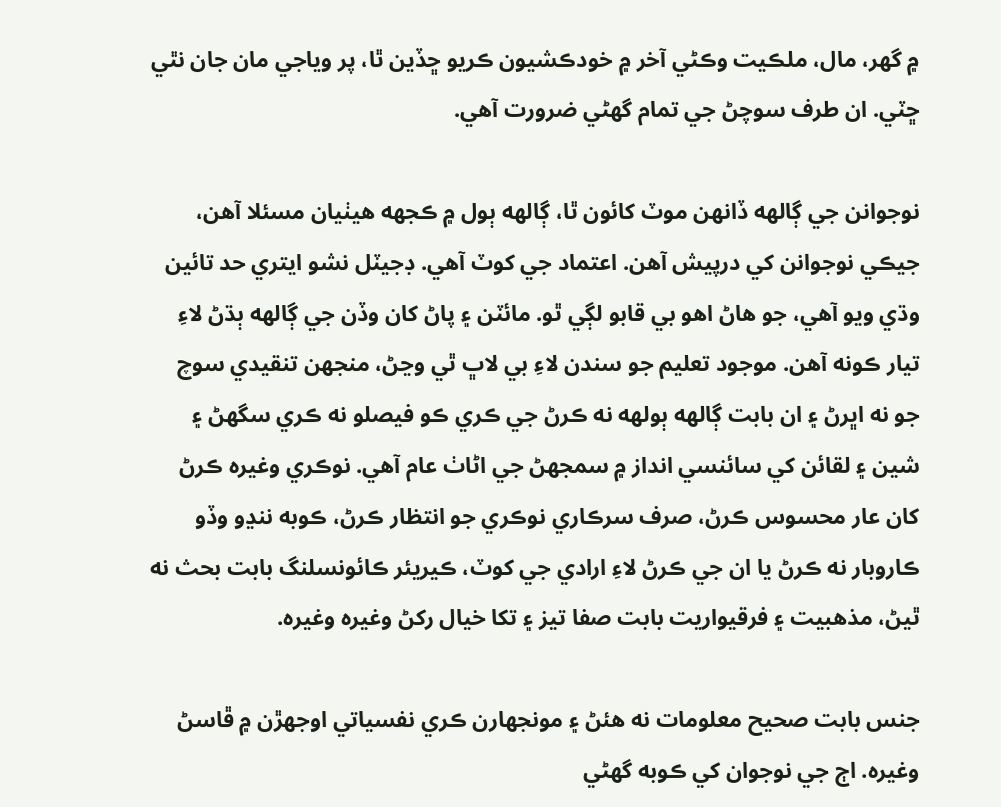۾ گهر، مال، ملڪيت وڪڻي آخر ۾ خودڪشيون ڪريو ڇڏين ٿا، پر وياجي مان جان نٿي ڇٽي. ان طرف سوچڻ جي تمام گهڻي ضرورت آهي.

نوجوانن جي ڳالهه ڏانهن موٽ کائون ٿا، ڳالهه ٻول ۾ ڪجهه هيٺيان مسئلا آهن، جيڪي نوجوانن کي درپيش آهن. اعتماد جي کوٽ آهي. ڊجيٽل نشو ايتري حد تائين وڌي ويو آهي، جو هاڻ اهو بي قابو لڳي ٿو. مائٽن ۽ پاڻ کان وڏن جي ڳالهه ٻڌڻ لاءِ تيار ڪونه آهن. موجود تعليم جو سندن لاءِ بي لاڀ ٿي وڃڻ، منجهن تنقيدي سوچ جو نه اڀرڻ ۽ ان بابت ڳالهه ٻولهه نه ڪرڻ جي ڪري ڪو فيصلو نه ڪري سگهڻ ۽ شين ۽ لقائن کي سائنسي انداز ۾ سمجهڻ جي اڻاٺ عام آهي. نوڪري وغيره ڪرڻ کان عار محسوس ڪرڻ، صرف سرڪاري نوڪري جو انتظار ڪرڻ، ڪوبه ننڍو وڏو ڪاروبار نه ڪرڻ يا ان جي ڪرڻ لاءِ ارادي جي کوٽ، ڪيريئر ڪائونسلنگ بابت بحث نه ٿيڻ، مذهبيت ۽ فرقيواريت بابت صفا تيز ۽ تکا خيال رکڻ وغيره وغيره.

جنس بابت صحيح معلومات نه هئڻ ۽ مونجهارن ڪري نفسياتي اوجهڙن ۾ ڦاسڻ وغيره. اڄ جي نوجوان کي ڪوبه گهڻي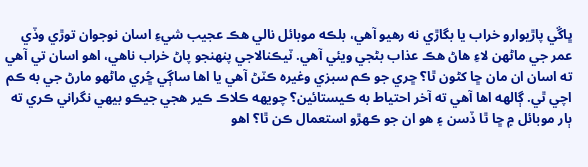ڀاڱي پاڙيوارو خراب يا بگاڙي نه رهيو آهي، بلڪه موبائل نالي هڪ عجيب شيءِ اسان نوجوان توڙي وڏي عمر جي ماڻهن لاءِ هاڻ هڪ عذاب بڻجي ويئي آهي. ٽيڪنالاجي پنهنجو پاڻ خراب ناهي، اهو اسان تي آهي ته اسان ان مان ڇا کڻون ٿا؟ ڇري جو ڪم سبزي وغيره ڪٽڻ آهي يا اها ساڳي ڇُري ماڻهو مارڻ جي به ڪم اچي ٿي. ڳالهه اها آهي ته آخر احتياط به ڪيستائين؟ چويهه ڪلاڪ ڪير هجي جيڪو بيهي نگراني ڪري ته ٻار موبائل ۾ ڇا ٿا ڏسن ۽ هو ان جو ڪهڙو استعمال ڪن ٿا؟ اهو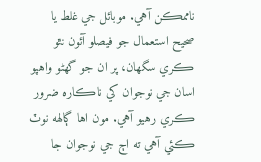ناممڪن آهي. موبائل جي غلط يا صحيح استعمال جو فيصلو آئون نٿو ڪري سگهان، پر ان جو گهڻو واهپو اسان جي نوجوان کي ناڪاره ضرور ڪري رهيو آهي. مون اها ڳالهه نوٽ ڪئي آهي ته اڄ جي نوجوان جا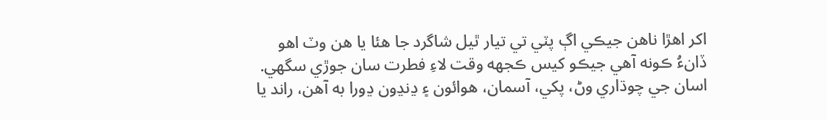اکر اهڙا ناهن جيڪي اڳ پٽي تي تيار ٿيل شاگرد جا هئا يا هن وٽ اهو ڏانءُ ڪونه آهي جيڪو کيس ڪجهه وقت لاءِ فطرت سان جوڙي سگهي. اسان جي چوڌاري وڻ، پکي، آسمان، هوائون ۽ ڍنڍون ڍورا به آهن، راند يا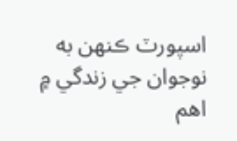اسپورٽ ڪنهن به نوجوان جي زندگي ۾ اهم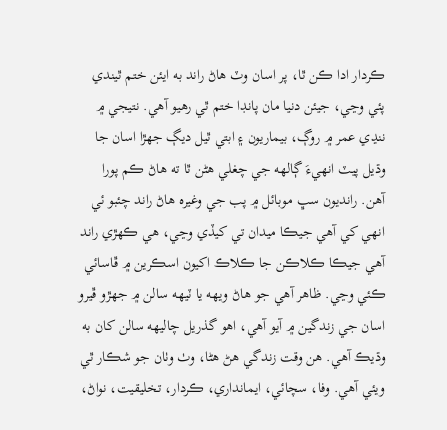ڪردار ادا ڪن ٿا، پر اسان وٽ هاڻ راند به ايئن ختم ٿيندي پئي وڃي، جيئن دنيا مان پانڊا ختم ٿي رهيو آهي. نتيجي ۾ ننڍي عمر ۾ روڳ، بيماريون ۽ ابتي ٿيل ديڳ جهڙا اسان جا وڌيل پيٽ انهيءَ ڳالهه جي چغلي هڻن ٿا ته هاڻ ڪم پورا آهن. رانديون سڀ موبائل ۾ پب جي وغيره هاڻ راند چئبو ئي انهي کي آهي جيڪا ميدان تي کيڏي وڃي، هي ڪهڙي راند آهي جيڪا ڪلاڪن جا ڪلاڪ اکيون اسڪرين ۾ ڦاسائي ڪئي وڃي. ظاهر آهي جو هاڻ ويهه يا ٽيهه سالن ۾ جهڙو ڦيرو اسان جي زندگين ۾ آيو آهي، اهو گذريل چاليهه سالن کان به وڌيڪ آهي. هن وقت زندگي هڻ هڻا، وٺ وٺان جو شڪار ٿي ويئي آهي. وفا، سچائي، ايمانداري، ڪردار، تخليقيت، نواڻ،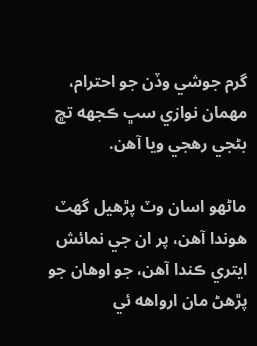گرم جوشي وڏن جو احترام، مهمان نوازي سڀ ڪجهه تڇ بڻجي رهجي ويا آهن.

ماڻهو اسان وٽ پڙهيل گهٽ هوندا آهن، پر ان جي نمائش ايتري ڪندا آهن، جو اوهان جو پڙهڻ مان ارواهه ئي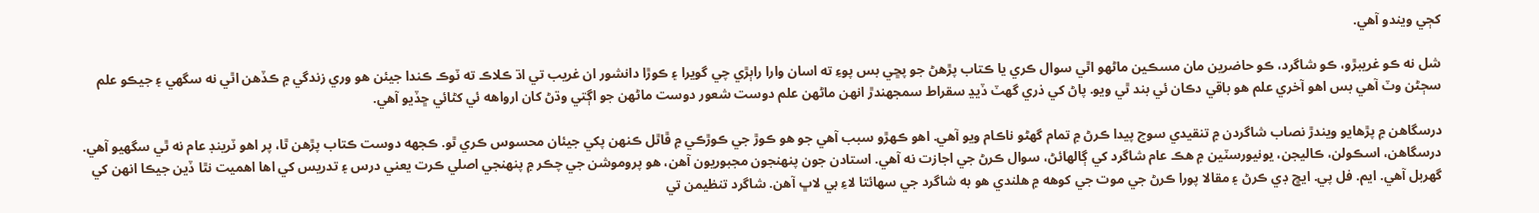کڄي ويندو آهي.

شل نه ڪو غريبڙو، ڪو شاگرد، ڪو حاضرين مان مسڪين ماڻهو اٿي سوال ڪري يا ڪتاب پڙهڻ جو پڇي بس پوءِ ته اسان وارا راٻڙي چي گويرا ۽ ڪوڙا دانشور ان غريب تي اڌ ڪلاڪ ته ٽوڪ ڪندا جيئن هو وري زندگي ۾ ڪڏهن اٿي نه سگهي ۽ جيڪو علم سڄڻن وٽ آهي بس اهو آخري علم هو باقي دڪان ئي بند ٿي ويو. پاڻ کي ذري گهٽ ڏيڍ سقراط سمجهندڙ انهن ماڻهن علم دوست شعور دوست ماڻهن جو اڳتي وڌڻ کان ارواهه ئي کڻائي ڇڏيو آهي.

درسگاهن ۾ پڙهايو ويندڙ نصاب شاگردن ۾ تنقيدي سوچ پيدا ڪرڻ ۾ تمام گهڻو ناڪام ويو آهي. اهو ڪهڙو سبب آهي جو هو ڪوڙ جي ڪوڙڪي ۾ ڦاٿل ڪنهن پکي جيئان محسوس ڪري ٿو. ڪجهه دوست ڪتاب پڙهن ٿا، پر اهو ٽرينڊ عام نه ٿي سگهيو آهي. درسگاهن، اسڪولن، ڪاليجن، يونيورسٽين ۾ هڪ عام شاگرد کي ڳالهائڻ، سوال ڪرڻ جي اجازت نه آهي. استادن جون پنهنجون مجبوريون آهن، هو پروموشن جي چڪر ۾ پنهنجي اصلي ڪرت يعني درس ۽ تدريس کي اها اهميت نٿا ڏين جيڪا انهن کي گهربل آهي. ايم. فل پي. ايڇ ڊي ڪرڻ ۽ مقالا پورا ڪرڻ جي موت جي کوهه ۾ هلندي هو به شاگرد جي سهائتا لاءِ بي لاڀ آهن. شاگرد تنظيمن تي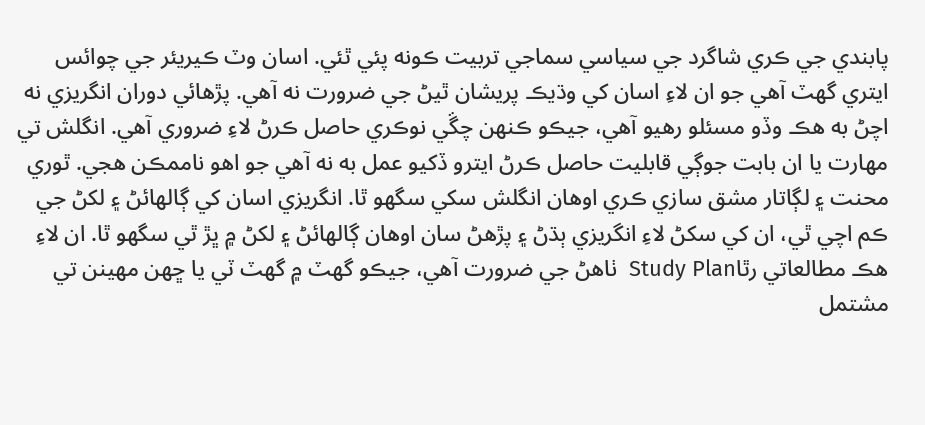پابندي جي ڪري شاگرد جي سياسي سماجي تربيت ڪونه پئي ٿئي. اسان وٽ ڪيريئر جي چوائس ايتري گهٽ آهي جو ان لاءِ اسان کي وڌيڪ پريشان ٿيڻ جي ضرورت نه آهي. پڙهائي دوران انگريزي نه اچڻ به هڪ وڏو مسئلو رهيو آهي، جيڪو ڪنهن چڱي نوڪري حاصل ڪرڻ لاءِ ضروري آهي. انگلش تي مهارت يا ان بابت جوڳي قابليت حاصل ڪرڻ ايترو ڏکيو عمل به نه آهي جو اهو ناممڪن هجي. ٿوري محنت ۽ لڳاتار مشق سازي ڪري اوهان انگلش سکي سگهو ٿا. انگريزي اسان کي ڳالهائڻ ۽ لکڻ جي ڪم اچي ٿي، ان کي سکڻ لاءِ انگريزي ٻڌڻ ۽ پڙهڻ سان اوهان ڳالهائڻ ۽ لکڻ ۾ ڀڙ ٿي سگهو ٿا. ان لاءِ هڪ مطالعاتي رٿاStudy Plan  ٺاهڻ جي ضرورت آهي، جيڪو گهٽ ۾ گهٽ ٽي يا ڇهن مهينن تي مشتمل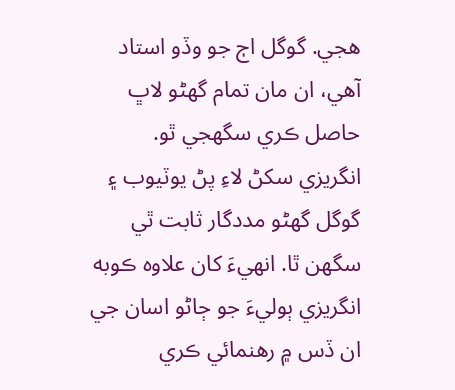هجي. گوگل اڄ جو وڏو استاد آهي، ان مان تمام گهڻو لاڀ حاصل ڪري سگهجي ٿو. انگريزي سکڻ لاءِ پڻ يوٽيوب ۽ گوگل گهڻو مددگار ثابت ٿي سگهن ٿا. انهيءَ کان علاوه ڪوبه انگريزي ٻوليءَ جو ڄاڻو اسان جي ان ڏس ۾ رهنمائي ڪري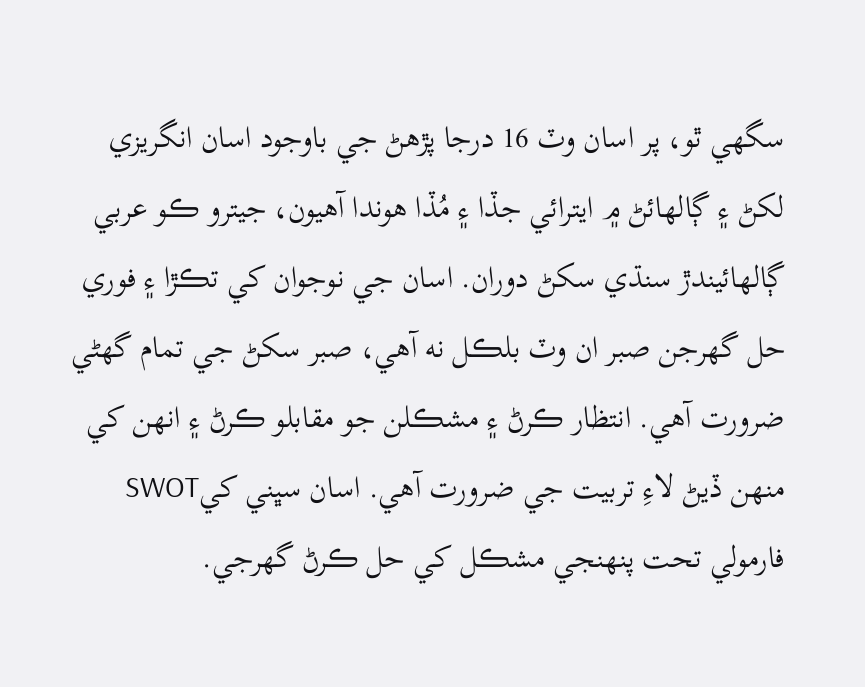سگهي ٿو، پر اسان وٽ 16 درجا پڙهڻ جي باوجود اسان انگريزي لکڻ ۽ ڳالهائڻ ۾ ايترائي جڏا ۽ مُڏا هوندا آهيون، جيترو ڪو عربي ڳالهائيندڙ سنڌي سکڻ دوران. اسان جي نوجوان کي تڪڙا ۽ فوري حل گهرجن صبر ان وٽ بلڪل نه آهي، صبر سکڻ جي تمام گهڻي ضرورت آهي. انتظار ڪرڻ ۽ مشڪلن جو مقابلو ڪرڻ ۽ انهن کي منهن ڏيڻ لاءِ تربيت جي ضرورت آهي. اسان سڀني کيSWOT  فارمولي تحت پنهنجي مشڪل کي حل ڪرڻ گهرجي.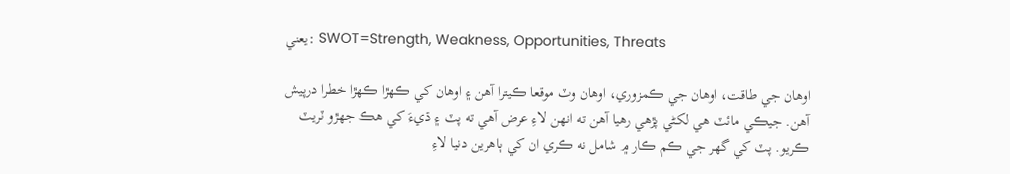يعني: SWOT=Strength, Weakness, Opportunities, Threats

اوهان جي طاقت، اوهان جي ڪمزوري، اوهان وٽ موقعا ڪيترا آهن ۽ اوهان کي ڪهڙا ڪهڙا خطرا درپيش آهن. جيڪي مائٽ هي لکڻي پڙهي رهيا آهن ته انهن لاءِ عرض آهي ته پٽ ۽ ڌيءَ کي هڪ جهڙو ٽريٽ ڪريو. پٽ کي گهر جي ڪم ڪار ۾ شامل نه ڪري ان کي ٻاهرين دنيا لاءِ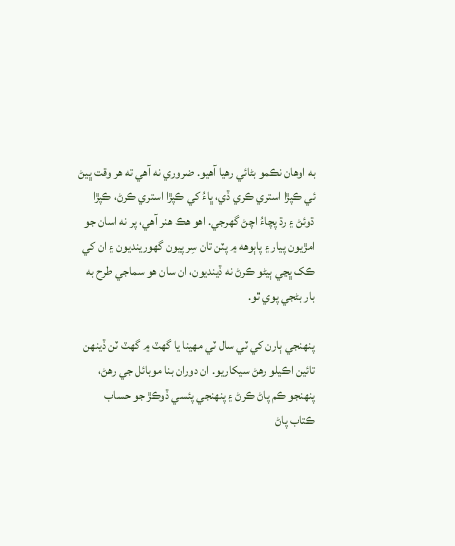به اوهان نڪمو بڻائي رهيا آهيو. ضروري نه آهي ته هر وقت ڀيڻ ئي ڪپڙا استري ڪري ڏي، ڀاءُ کي ڪپڙا استري ڪرڻ، ڪپڙا ڌوئڻ ۽ رڌ پچاءُ اچڻ گهرجي. اهو هڪ هنر آهي، پر نه اسان جو امڙيون پيار ۽ پاٻوهه ۾ پٽن تان سِر پيون گهورينديون ۽ ان کي ڪک ڀڃي ٻيڻو ڪرڻ نه ڏينديون، ان سان هو سماجي طرح به بار بڻجي پوي ٿو.

پنهنجي ٻارن کي ٽي سال ٽي مهينا يا گهٽ ۾ گهٽ ٽن ڏينهن تائين اڪيلو رهڻ سيکاريو. ان دوران بنا موبائل جي رهڻ، پنهنجو ڪم پاڻ ڪرڻ ۽ پنهنجي پئسي ڏوڪڙ جو حساب ڪتاب پاڻ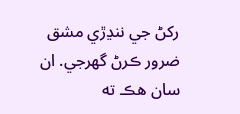رکڻ جي ننڍڙي مشق ضرور ڪرڻ گهرجي. ان سان هڪ ته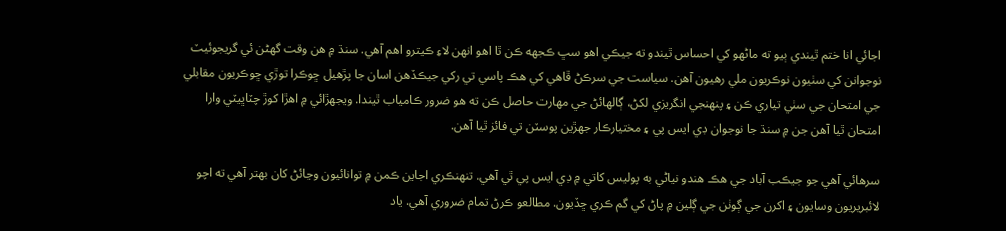اجائي انا ختم ٿيندي ٻيو ته ماڻهو کي احساس ٿيندو ته جيڪي اهو سڀ ڪجهه ڪن ٿا اهو انهن لاءِ ڪيترو اهم آهي. سنڌ ۾ هن وقت گهڻن ئي گريجوئيٽ نوجوانن کي سٺيون نوڪريون ملي رهيون آهن. سياست جي سرڪڻ ڦاهي کي هڪ پاسي تي رکي جيڪڏهن اسان جا پڙهيل ڇوڪرا توڙي ڇوڪريون مقابلي جي امتحان جي سٺي تياري ڪن ۽ پنهنجي انگريزي لکڻ، ڳالهائڻ جي مهارت حاصل ڪن ته هو ضرور ڪامياب ٿيندا. ويجهڙائي ۾ اهڙا کوڙ چٽاڀيٽي وارا امتحان ٿيا آهن جن ۾ سنڌ جا نوجوان ڊي ايس پي ۽ مختيارڪار جهڙين پوسٽن تي فائز ٿيا آهن.

سرهائي آهي جو جيڪب آباد جي هڪ هندو نياڻي به پوليس کاتي ۾ ڊي ايس پي ٿي آهي. تنهنڪري اجاين ڪمن ۾ توانائيون وڃائڻ کان بهتر آهي ته اچو لائبريريون وسايون ۽ اکرن جي ڳوٺن جي ڳلين ۾ پاڻ کي گم ڪري ڇڏيون. مطالعو ڪرڻ تمام ضروري آهي. ياد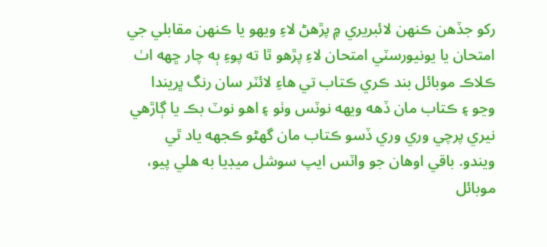رکو جڏهن ڪنهن لائبريري ۾ پڙهڻ لاءِ ويهو يا ڪنهن مقابلي جي امتحان يا يونيورسٽي امتحان لاءِ پڙهو ٿا ته پوءِ ٻه چار ڇهه اٺ ڪلاڪ موبائل بند ڪري ڪتاب تي هاءِ لائٽر سان رنگ ڀريندا وڃو ۽ ڪتاب مان ڏهه ويهه نوٽس وٺو ۽ اهو نوٽ بڪ يا ڳاڙهي نيري پرچي وري وري ڏسو ڪتاب مان گهڻو ڪجهه ياد ٿي ويندو. باقي اوهان جو واٽس ايپ سوشل ميڊيا به هلي پيو، موبائل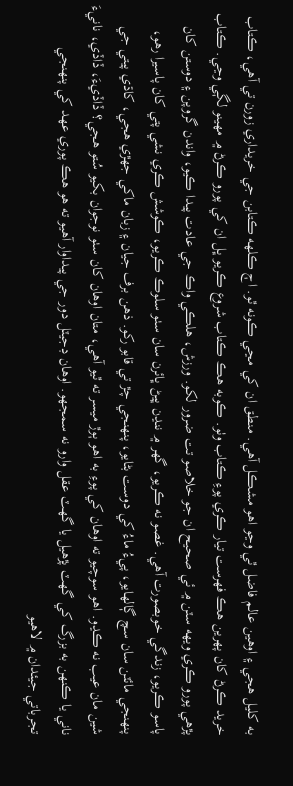به کليل هجي ۽ اوهين عالم فاضل ٿي وڃو اهو مشڪل آهي. منطق ان کي مڃي ڪونه ٿو. اڄ ڪلهه ڪتابن جي خريداري زورن تي آهي، ڪتاب خريد ڪرڻ کان پهرين هڪ فهرست تيار ڪري پوءِ ڪتاب وٺو. ڪوبه هڪ ڪتاب شروع ڪريو ڀل ان کي پورو ڪرڻ ۾ مهينو لڳي وڃي. ڪتاب پڙهي پورو ڪري ويهه سٽن ۾ ئي صحيح ان جو خلاصو تت ضرور لکو. ورزش، هلڪي واڪ جي عادت پيدا ڪيو، واندن گروپن ۽ دوستن کان پاسو ڪريو، زندگي خوبصورت آهي. غصو نه ڪريو، گهر ۾ ننڍن ڀيڻ ڀائرن سان سٺو سلوڪ ڪريو، ڪوشش ڪري نشي پتي کان پاسيرا رهو، پنهنجي مائٽن سان سچ ڳالهايو، پيءُ ماءُ کي دوست بڻايو، پنهنجي چڙ تي قابو رکو. ذهن برف جيان ۽ زبان ماکي جهڙي هجي، کاڌي پيتي جي شين مان عيب نه ڪڍو. اهو سوچيو ته اوهان کي پوءِ به اهو ٻوڙ ميسر ته ٿيو آهي، متان اوهان کان سٺو نوجوان بکيو سُتو هجي؟ ڏاڏيءَ، ڏاڏي، نانيءَ ناني يا ڪنهن به بزرگ کي گهٽ پڙهيل يا گهٽ عقل وارو نه سمجهو. اوهان ڊجيٽل دور جي پيداوار آهيو ته هو هڪ پوري عهد کي پنهنجي تجرباتي جيئدان ۾ لاهيو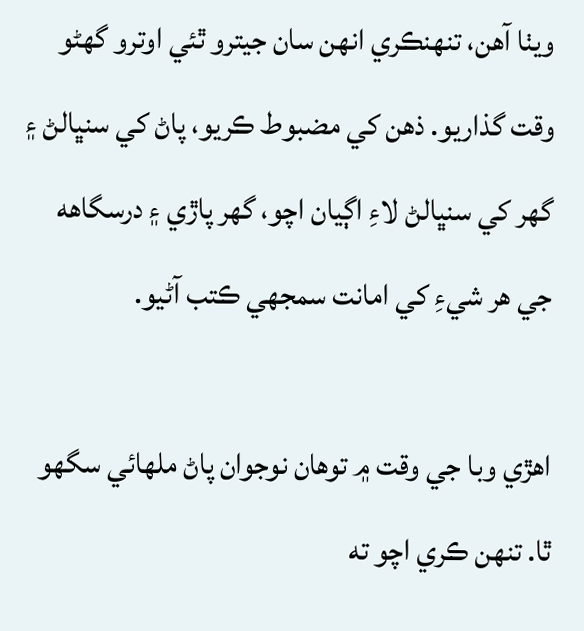ويٺا آهن، تنهنڪري انهن سان جيترو ٿئي اوترو گهڻو وقت گذاريو. ذهن کي مضبوط ڪريو، پاڻ کي سنڀالڻ ۽ گهر کي سنڀالڻ لاءِ اڳيان اچو، گهر پاڙي ۽ درسگاهه جي هر شيءِ کي امانت سمجهي ڪتب آڻيو.

اهڙي وبا جي وقت ۾ توهان نوجوان پاڻ ملهائي سگهو ٿا. تنهن ڪري اچو ته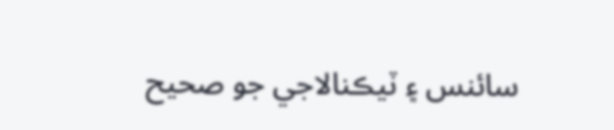سائنس ۽ ٽيڪنالاجي جو صحيح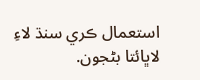استعمال ڪري سنڌ لاءِ لاڀائتا بڻجون.